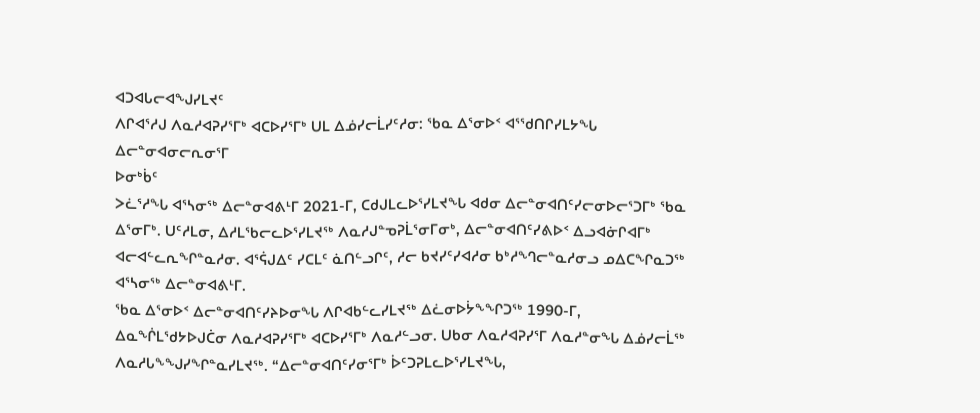ᐊᑐᐊᒐᓕᐊᖑᓯᒪᔪᑦ
ᐱᒋᐊᕐᓱᒍ ᐱᓇᓱᐊᕈᓯᕐᒥᒃ ᐊᑕᐅᓯᕐᒥᒃ ᑌᒪ ᐃᓅᓯᓕᒫᓯᑦᓱᓂ: ᖃᓇ ᐃᕐᓂᐅᑉ ᐊᕐᖁᑎᒋᓯᒪᔭᖓ ᐃᓕᓐᓂᐊᓂᓕᕆᓂᕐᒥ
ᐅᓂᒃᑳᑦ
ᐳᓛᕐᓱᖓ ᐊᕐᓴᓂᖅ ᐃᓕᓐᓂᐊᕕᒻᒥ 2021-ᒥ, ᑕᑯᒍᒪᓚᐅᕐᓯᒪᔪᖓ ᐊᑯᓂ ᐃᓕᓐᓂᐊᑎᑦᓯᓕᓂᐅᓕᕐᑐᒥᒃ ᖃᓇ ᐃᕐᓂᒥᒃ. ᑌᑦᓱᒪᓂ, ᐃᓱᒪᖃᓕᓚᐅᕐᓯᒪᔪᖅ ᐱᓇᓱᒍᓐᓀᕈᒫᕐᓂᒥᓂᒃ, ᐃᓕᓐᓂᐊᑎᑦᓯᕕᐅᑉ ᐃᓗᐊᓃᒋᐊᒥᒃ ᐊᓕᐊᓪᓚᕆᖏᓐᓇᓱᓂ. ᐊᕐᕌᒍᐃᑦ ᓯᑕᒪᑦ ᓈᑎᓪᓗᒋᑦ, ᓱᓕ ᑲᔪᓯᑦᓯᐊᓱᓂ ᑲᒃᓱᙰᓕᓐᓇᓱᓂᓗ ᓄᐃᑕᖏᓇᑐᖅ ᐊᕐᓴᓂᖅ ᐃᓕᓐᓂᐊᕕᒻᒥ.
ᖃᓇ ᐃᕐᓂᐅᑉ ᐃᓕᓐᓂᐊᑎᑦᓯᔨᐅᓂᖓ ᐱᒋᐊᑲᓪᓚᓯᒪᔪᖅ ᐃᓛᓂᐅᔮᖕᖏᑐᖅ 1990-ᒥ, ᐃᓇᖐᒪᖁᔭᐅᒍᑖᓂ ᐱᓇᓱᐊᕈᓯᕐᒥᒃ ᐊᑕᐅᓯᕐᒥᒃ ᐱᓇᓱᓪᓗᓂ. ᑌᑲᓂ ᐱᓇᓱᐊᕈᓯᕐᒥ ᐱᓇᓱᓐᓂᖓ ᐃᓅᓯᓕᒫᖅ ᐱᓇᓱᒐᖕᖑᓯᖏᓐᓇᓯᒪᔪᖅ. “ᐃᓕᓐᓂᐊᑎᑦᓯᓂᕐᒥᒃ ᐆᑦᑐᕈᒪᓚᐅᕐᓯᒪᔪᖓ,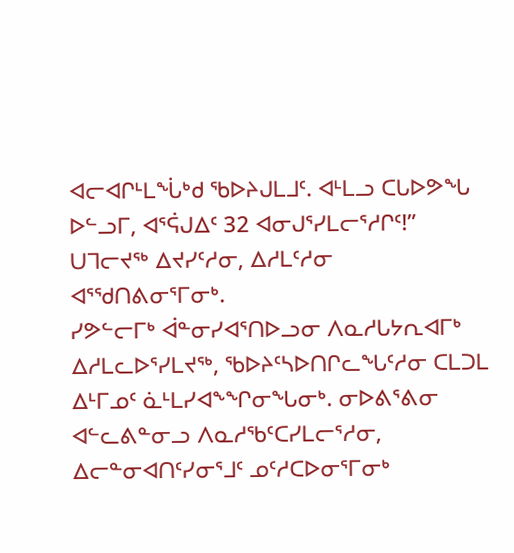ᐊᓕᐊᒋᒻᒪᖔᒃᑯ ᖃᐅᔨᒍᒪᒧᑦ. ᐊᒻᒪᓗ ᑕᒐᐅᕗᖓ ᐅᓪᓗᒥ, ᐊᕐᕌᒍᐃᑦ 32 ᐊᓂᒍᕐᓯᒪᓕᕐᓱᒋᑦ!” ᑌᒣᓕᔪᖅ ᐃᔪᓯᑦᓱᓂ, ᐃᓱᒪᑦᓱᓂ ᐊᕐᖁᑎᕕᓂᕐᒥᓂᒃ.
ᓯᕗᓪᓕᒥᒃ ᐋᓐᓂᓯᐊᕐᑎᐅᓗᓂ ᐱᓇᓱᒐᔭᕆᐊᒥᒃ ᐃᓱᒪᓚᐅᕐᓯᒪᔪᖅ, ᖃᐅᔨᑦᓴᐅᑎᒋᓚᖓᑦᓱᓂ ᑕᒪᑐᒪ ᐃᒻᒥᓄᑦ ᓈᒻᒪᓯᐊᖕᖏᓂᖓᓂᒃ. ᓂᐅᕕᕐᕕᓂ ᐊᓪᓚᕕᓐᓂᓗ ᐱᓇᓱᖃᑦᑕᓯᒪᓕᕐᓱᓂ, ᐃᓕᓐᓂᐊᑎᑦᓯᓂᕐᒧᑦ ᓄᑦᓱᑕᐅᓂᕐᒥᓂᒃ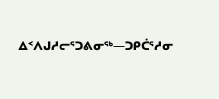ᐃᑉᐱᒍᓱᓕᕐᑐᕕᓂᖅ—ᑐᑭᑖᕐᓱᓂ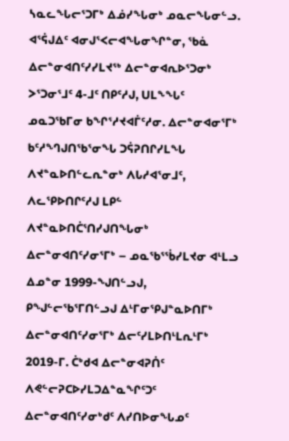ᓴᓇᓚᖓᓕᕐᑐᒥᒃ ᐃᓅᓯᖓᓂᒃ ᓄᓇᓕᖓᓂᓪᓗ.
ᐊᕐᕌᒍᐃᑦ ᐊᓂᒍᕐᐸᓕᐊᖓᓂᖏᓐᓂ, ᖃᓈ ᐃᓕᓐᓂᐊᑎᑦᓯᓯᒪᔪᖅ ᐃᓕᓐᓂᐊᕆᐅᕐᑐᓂᒃ ᐳᕐᑐᓂᕐᒧᑦ 4-ᒧᑦ ᑎᑭᑦᓱᒍ, ᑌᒪᖕᖓᑦ ᓄᓇᑐᖃᒥᓂ ᑲᖏᕐᓱᔪᐊᒦᑦᓱᓂ. ᐃᓕᓐᓂᐊᓂᕐᒥᒃ ᑲᑦᓱᙰᒍᑎᖃᕐᓂᖓ ᑐᕌᕈᑎᒋᓯᒪᖓ ᐱᔪᓐᓇᐅᑎᓪᓚᕆᓐᓂᒃ ᐱᒐᓱᐊᕐᓂᒧᑦ, ᐱᓚᕿᐅᑎᒋᑦᓱᒍ ᒪᑭᓪ ᐱᔪᓐᓇᐅᑎᑖᕐᑎᓯᒍᑎᖓᓂᒃ ᐃᓕᓐᓂᐊᑎᑦᓯᓂᕐᒥᒃ – ᓄᓇᖃᕐᖄᓯᒪᔪᓂ ᐊᒻᒪᓗ ᐃᓄᓐᓂ 1999-ᖑᑎᓪᓗᒍ, ᑭᖑᓪᓕᖃᕐᒥᑎᓪᓗᒍ ᐃᒻᒥᓂᕿᒍᓐᓇᐅᑎᒥᒃ ᐃᓕᓐᓂᐊᑎᑦᓯᓂᕐᒥᒃ ᐃᓕᑦᓯᒪᐅᑎᒻᒪᕆᒻᒥᒃ 2019-ᒥ. ᑖᒃᑯᐊ ᐃᓕᓐᓂᐊᕈᑏᑦ ᐱᕙᓪᓕᕈᑕᐅᓯᒪᑐᐃᓐᓇᖏᑦᑐᑦ ᐃᓕᓐᓂᐊᑎᑦᓯᓂᒃᑯᑦ ᐱᓯᑎᐅᓂᖓᓄᑦ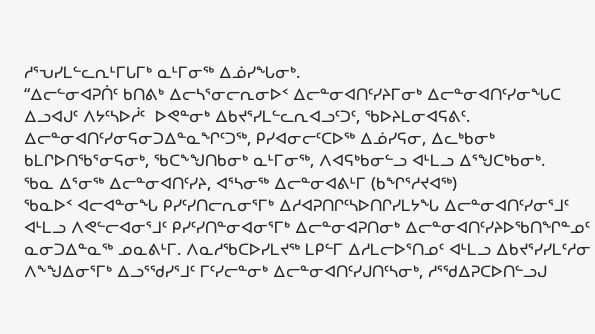ᓱᕐᕃᓯᒪᓪᓚᕆᒻᒥᒐᒥᒃ ᓇᒻᒥᓂᖅ ᐃᓅᓯᖓᓂᒃ.
“ᐃᓕᓪᓂᐊᕈᑏᑦ ᑲᑎᕕᒃ ᐃᓕᓴᕐᓂᓕᕆᓂᐅᑉ ᐃᓕᓐᓂᐊᑎᑦᓯᔨᒥᓂᒃ ᐃᓕᓐᓂᐊᑎᑦᓯᓂᖓᑕ ᐃᓗᐊᒍᑦ ᐱᔭᑦᓴᐅᓲᑦ  ᐅᕙᓐᓂᒃ ᐃᑲᔪᕐᓯᒪᓪᓚᕆᐊᓗᑦᑐᑦ, ᖃᐅᔨᒪᓂᐊᕋᕕᑦ. ᐃᓕᓐᓂᐊᑎᑦᓯᓂᕋᓂᑐᐃᓐᓇᖏᑦᑐᖅ, ᑭᓯᐊᓂᓕᑦᑕᐅᖅ ᐃᓅᓯᕋᓂ, ᐃᓚᒃᑲᓂᒃ ᑲᒪᒋᐅᑎᖃᕐᓂᕋᓂᒃ, ᖃᑕᖕᖑᑎᑲᓂᒃ ᓇᒻᒥᓂᖅ, ᐱᐊᕋᒃᑲᓂᓪᓗ ᐊᒻᒪᓗ ᐃᕐᖑᑕᒃᑲᓂᒃ.
ᖃᓇ ᐃᕐᓂᖅ ᐃᓕᓐᓂᐊᑎᑦᓯᔨ, ᐊᕐᓴᓂᖅ ᐃᓕᓐᓂᐊᕕᒻᒥ (ᑲᖏᕐᓱᔪᐊᖅ)
ᖃᓇᐅᑉ ᐊᓕᐊᓐᓂᖓ ᑭᓯᑦᓯᑎᓕᕆᓂᕐᒥᒃ ᐃᓱᐊᕈᑎᒋᑦᓴᐅᑎᒋᓯᒪᔭᖓ ᐃᓕᓐᓂᐊᑎᑦᓯᓂᕐᒧᑦ ᐊᒻᒪᓗ ᐱᕙᓪᓕᐊᓂᕐᒧᑦ ᑭᓯᑦᓯᑎᓐᓂᐊᓂᕐᒥᒃ ᐃᓕᓐᓂᐊᕈᑎᓂᒃ ᐃᓕᓐᓂᐊᑎᑦᓯᔨᐅᖃᑎᖏᓐᓄᑦ ᓇᓂᑐᐃᓐᓇᖅ ᓄᓇᕕᒻᒥ. ᐱᓇᓱᖃᑕᐅᓯᒪᔪᖅ ᒪᑭᓪᒥ ᐃᓱᒪᓕᐅᕐᑎᓄᑦ ᐊᒻᒪᓗ ᐃᑲᔪᕐᓯᓯᒪᑦᓱᓂ ᐱᖕᖑᐃᓂᕐᒥᒃ ᐃᓗᕐᖁᓯᕐᒧᑦ ᒥᑦᓯᓕᓐᓂᒃ ᐃᓕᓐᓂᐊᑎᑦᓯᒍᑎᑦᓴᓂᒃ, ᓱᕐᖁᐃᕈᑕᐅᑎᓪᓗᒍ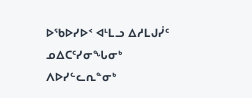ᐅᖃᐅᓯᐅᑉ ᐊᒻᒪᓗ ᐃᓱᒪᒍᓰᑦ ᓄᐃᑕᑦᓯᓂᖓᓂᒃ ᐱᐅᓯᓪᓚᕆᓐᓂᒃ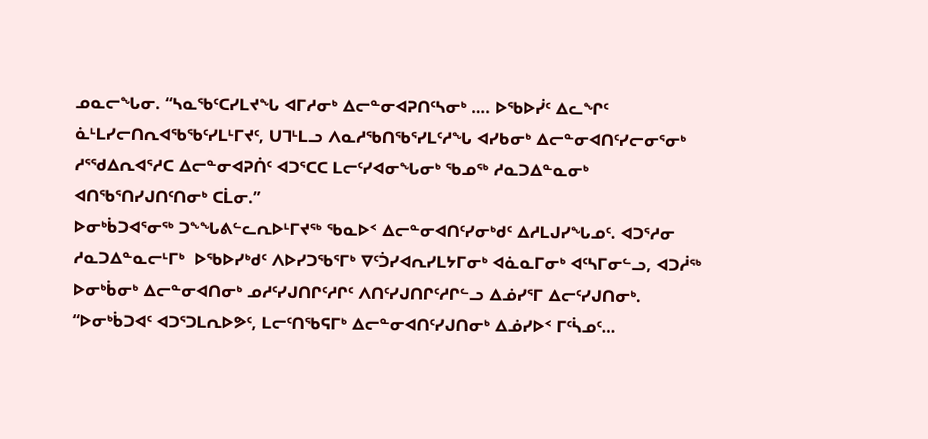ᓄᓇᓕᖓᓂ. “ᓴᓇᖃᑦᑕᓯᒪᔪᖓ ᐊᒥᓱᓂᒃ ᐃᓕᓐᓂᐊᕈᑎᑦᓴᓂᒃ …. ᐅᖃᐅᓰᑦ ᐃᓚᖏᑦ ᓈᒻᒪᓯᓕᑎᕆᐊᖃᖃᑦᓯᒪᒻᒥᔪᑦ, ᑌᒣᒻᒪᓗ ᐱᓇᓱᖃᑎᖃᕐᓯᒪᑦᓱᖓ ᐊᓯᑲᓂᒃ ᐃᓕᓐᓂᐊᑎᑦᓯᓕᓂᕐᓂᒃ ᓱᕐᖁᐃᕆᐊᕐᓱᑕ ᐃᓕᓐᓂᐊᕈᑏᑦ ᐊᑐᕐᑕᑕ ᒪᓕᑦᓯᐊᓂᖓᓂᒃ ᖃᓄᖅ ᓱᓇᑐᐃᓐᓇᓂᒃ ᐊᑎᖃᕐᑎᓯᒍᑎᑦᑎᓂᒃ ᑕᒫᓂ.”
ᐅᓂᒃᑳᑐᐊᕐᓂᖅ ᑐᖕᖓᕕᓪᓚᕆᐅᒻᒥᔪᖅ ᖃᓇᐅᑉ ᐃᓕᓐᓂᐊᑎᑦᓯᓂᒃᑯᑦ ᐃᓱᒪᒍᓯᖓᓄᑦ. ᐊᑐᕐᓱᓂ ᓱᓇᑐᐃᓐᓇᓕᒻᒥᒃ  ᐅᖃᐅᓯᒃᑯᑦ ᐱᐅᓯᑐᖃᕐᒥᒃ ᐁᑦᑑᓯᐊᕆᓯᒪᔭᒥᓂᒃ ᐊᓈᓇᒥᓂᒃ ᐊᑦᓴᒥᓂᓪᓗ, ᐊᑐᓲᖅ ᐅᓂᒃᑳᓂᒃ ᐃᓕᓐᓂᐊᑎᓂᒃ ᓄᓱᑦᓯᒍᑎᒋᑦᓱᒋᑦ ᐱᑎᑦᓯᒍᑎᒋᑦᓱᒋᓪᓗ ᐃᓅᓯᕐᒥ ᐃᓕᑦᓯᒍᑎᓂᒃ. “ᐅᓂᒃᑳᑐᐊᑦ ᐊᑐᕐᑐᒪᕆᐅᕗᑦ, ᒪᓕᑦᑎᖃᕋᒥᒃ ᐃᓕᓐᓂᐊᑎᑦᓯᒍᑎᓂᒃ ᐃᓅᓯᐅᑉ ᒥᑦᓵᓄᑦ…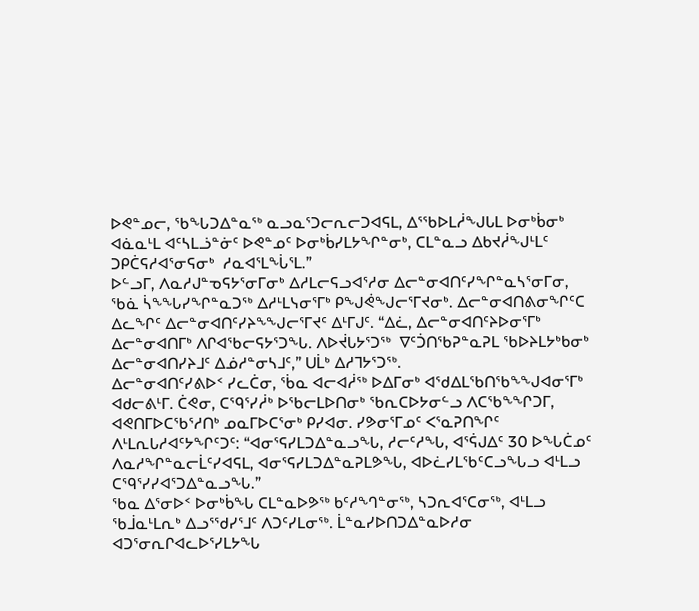ᐅᕙᓐᓄᓕ, ᖃᖓᑐᐃᓐᓇᖅ ᓇᓗᓇᕐᑐᓕᕆᓕᑐᐊᕋᒪ, ᐃᕐᖃᐅᒪᓲᖑᒐᒪ ᐅᓂᒃᑳᓂᒃ ᐊᓈᓇᒻᒪ ᐊᑦᓴᒪᓘᓐᓃᑦ ᐅᕙᓐᓄᑦ ᐅᓂᒃᑳᓯᒪᔭᖏᓐᓂᒃ, ᑕᒪᓐᓇᓗ ᐃᑲᔪᓲᖑᒻᒪᑦ ᑐᑭᑖᕋᓱᐊᕐᓂᕋᓂᒃ  ᓱᓇᐊᕐᒪᖔᕐᒪ.”
ᐅᓪᓗᒥ, ᐱᓇᓱᒍᓐᓀᕋᔭᕐᓂᒥᓂᒃ ᐃᓱᒪᓕᕋᓗᐊᕐᓱᓂ ᐃᓕᓐᓂᐊᑎᑦᓯᖏᓐᓇᓴᕐᓂᒥᓂ, ᖃᓈ ᓵᖕᖓᓯᖏᓐᓇᑐᖅ ᐃᓱᒻᒪᓭᓂᕐᒥᒃ ᑭᖑᕚᖑᓕᕐᒥᔪᓂᒃ. ᐃᓕᓐᓂᐊᑎᕕᓂᖏᑦᑕ ᐃᓚᖏᑦ ᐃᓕᓐᓂᐊᑎᑦᓯᔨᖕᖑᓕᕐᒥᔪᑦ ᐃᒻᒥᒍᑦ. “ᐃᓛ, ᐃᓕᓐᓂᐊᑎᑦᔨᐅᓂᕐᒥᒃ ᐃᓕᓐᓂᐊᑎᒥᒃ ᐱᒋᐊᖃᓕᕋᔭᕐᑐᖓ. ᐱᐅᔫᒐᔭᕐᑐᖅ  ᐁᑦᑑᑎᖃᕈᓐᓇᕈᒪ ᖃᐅᔨᒪᔭᒃᑲᓂᒃ ᐃᓕᓐᓂᐊᑎᓯᔨᒧᑦ ᐃᓅᓱᓐᓂᓴᒧᑦ,” ᑌᒫᒃ ᐃᓱᒣᔭᕐᑐᖅ.
ᐃᓕᓐᓂᐊᑎᑦᓯᕕᐅᑉ ᓯᓚᑖᓂ, ᖄᓇ ᐊᓕᐊᓲᖅ ᐅᐃᒥᓂᒃ ᐊᖁᐃᒪᖃᑎᖃᖕᖑᐊᓂᕐᒥᒃ ᐊᑯᓕᕕᒻᒥ. ᑖᕙᓂ, ᑕᙯᕐᓯᓲᒃ ᐅᖃᓕᒪᐅᑎᓂᒃ ᖃᕆᑕᐅᔭᓂᓪᓗ ᐱᑕᖃᖕᖏᑐᒥ, ᐊᕙᑎᒥᐅᑕᖃᕐᓱᑎᒃ ᓄᓇᒥᐅᑕᕐᓂᒃ ᑭᓯᐊᓂ. ᓯᕗᓂᕐᒥᓄᑦ ᐸᕐᓇᕈᑎᖏᑦ ᐱᒻᒪᕆᒐᓱᐊᑦᔭᖏᑦᑐᑦ: “ᐊᓂᕐᕋᓯᒪᑐᐃᓐᓇᓗᖓ, ᓱᓕᑦᓱᖓ, ᐊᕐᕌᒍᐃᑦ 30 ᐅᖓᑖᓄᑦ ᐱᓇᓱᖏᓐᓇᓕᒫᑦᓯᐊᕋᒪ, ᐊᓂᕐᕋᓯᒪᑐᐃᓐᓇᕈᒪᕗᖓ, ᐊᐅᓛᓯᒪᖃᑦᑕᓗᖓᓗ ᐊᒻᒪᓗ ᑕᙯᕐᓯᓯᐊᕐᑐᐃᓐᓇᓗᖓ.”
ᖃᓇ ᐃᕐᓂᐅᑉ ᐅᓂᒃᑳᖓ ᑕᒪᓐᓇᐅᕗᖅ ᑲᑦᓱᙰᓐᓂᖅ, ᓴᑐᕆᐊᕐᑕᓂᖅ, ᐊᒻᒪᓗ ᖃᒨᓇᒻᒪᕆᒃ ᐃᓗᕐᖁᓯᕐᒧᑦ ᐱᑐᑦᓯᒪᓂᖅ. ᒫᓐᓇᓯᐅᑎᑐᐃᓐᓇᐅᓱᓂ ᐊᑐᕐᓂᕆᒋᐊᓚᐅᕐᓯᒪᔭᖓ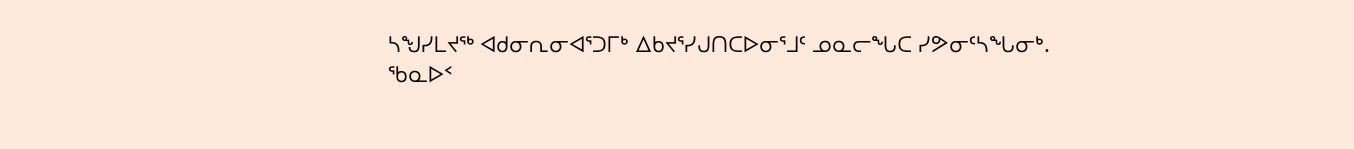ᓴᖑᓯᒪᔪᖅ ᐊᑯᓂᕆᓂᐊᕐᑐᒥᒃ ᐃᑲᔪᕐᓯᒍᑎᑕᐅᓂᕐᒧᑦ ᓄᓇᓕᖓᑕ ᓯᕗᓂᑦᓴᖓᓂᒃ.
ᖃᓇᐅᑉ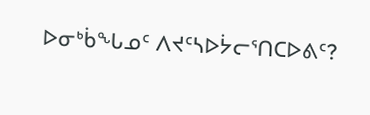ᐅᓂᒃᑳᖓᓄᑦ ᐱᔪᑦᓴᐅᔮᓕᕐᑎᑕᐅᕕᑦ?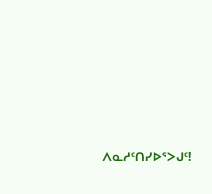ᐱᓇᓱᑦᑎᓯᐅᕐᐳᒍᑦ!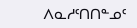ᐱᓇᓱᑦᑎᑎᓐᓄᑦ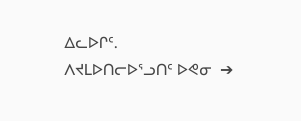ᐃᓚᐅᒋᑦ.
ᐱᔪᒪᐅᑎᓕᐅᕐᓗᑎᑦ ᐅᕙᓂ  ➔